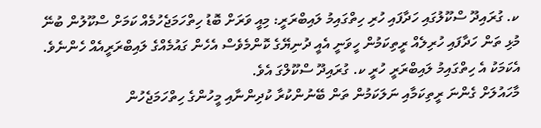ކ. ގުރައިދޫ ސްކޫލުގައި ހަދާފައި ހުރި ހިތްގައިމު ލައިބްރަރީ: މިއީ ވަރަށް ބޮޑު ހިތްހަމަޖެހުމެއް ކަމަށް ސްކޫލުން ބުނޭ
މުޅި ތަން ހަދާފައި ހުރިލެއް ރީތިކަމުން ހީވަނީ އެއީ ދުނިޔޭގެ ކޮންމެވެސް އެހެން ގައުމެއްގެ ލައިބްރަރީއެއް ހެންނެވެ. އެކަމަކު އެ ހިތްގައިމު ލައިބްރަރީ ހުރީ ކ. ގުރައިދޫ ސްކޫލްގަ އެވެ.
މާހައުލަށް ގެންނަ ރީތިކަމާއި ނަލަކަމުން ތަން ބޭނުންކުރާ ކުދިންނާއި މީހުންގެ ހިތްހަމަޖެހުން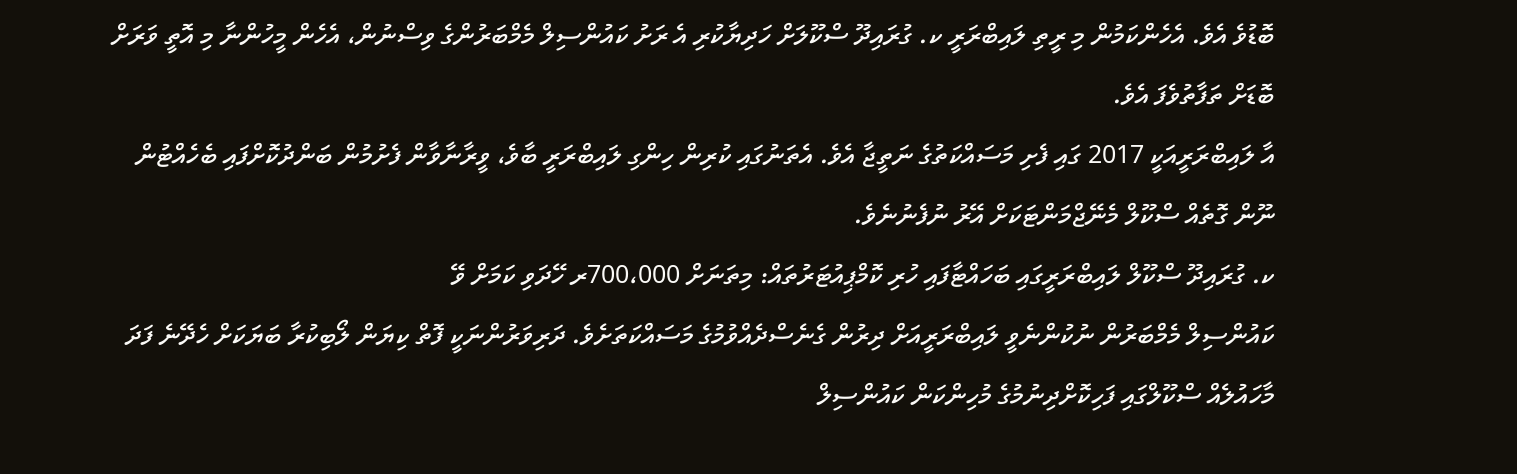ބޮޑުވެ އެވެ. އެހެންކަމުން މި ރީތި ލައިބްރަރީ ކ. ގުރައިދޫ ސްކޫލަށް ހަދިޔާކުރި އެ ރަށު ކައުންސިލް މެމްބަރުންގެ ވިސްނުން، އެހެން މީހުންނާ މި އޮތީ ވަރަށް ބޮޑަށް ތަފާތުވެފަ އެވެ.
އާ ލައިބްރަރީއަކީ 2017 ގައި ފެށި މަސައްކަތުގެ ނަތީޖާ އެވެ. އެތަނުގައި ކުރިން ހިންގި ލައިބްރަރީ ބާވެ، ވީރާނާވާން ފެށުމުން ބަންދުކޮށްފައި ބެހެއްޓުން ނޫން ގޮތެއް ސްކޫލް މެނޭޖްމަންޓަކަށް އޭރު ނުފެނުނެވެ.
ކ. ގުރައިދޫ ސްކޫލް ލައިބްރަރީގައި ބަހައްޓާފައި ހުރި ކޮމްޕިއުޓަރުތައް: މިތަނަށް 700،000ރ ހޭދަވި ކަމަށް ވޭ
ކައުންސިލް މެމްބަރުން ނުކުންނެވީ ލައިބްރަރީއަށް ދިރުން ގެނެސްދެއްވުމުގެ މަސައްކަތަށެވެ. ދަރިވަރުންނަކީ ފޮތް ކިޔަން ލޯބިކުރާ ބަޔަކަށް ހެދޭނެ ފަދަ މާހައުލެއް ސްކޫލްގައި ފަހިކޮށްދިނުމުގެ މުހިންކަން ކައުންސިލް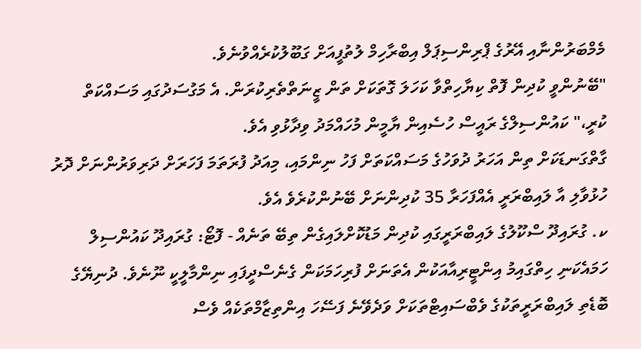މެމްބަރުންނާއި އޭރުގެ ޕްރިންސިޕަލް އިބްރާހިމް ލުތުފީއަށް ގަބޫލުކުރެއްވުނެވެ.
"ބޭނުންވީ ކުދިން ފޮތް ކިޔާހިތްވާ ކަހަލަ ގޮތަކަށް ތަން ޒީނަތްތެރިކުރަން. އެ މަގުސަދުގައި މަސައްކަތް ކުރީ،" ކައުންސިލްގެ ރައީސް ހުސެއިން ޔާމީން މުހައްމަދު ވިދާޅުވި އެވެ.
ގާތްގަނޑަކަށް ތިން އަހަރު ދުވަހުގެ މަސައްކަތަށް ފަހު ނިންމައި، މިއަދު ފުރަތަމަ ފަހަރަށް ދަރިވަރުންނަށް ދޮރު ހުޅުވާލި އާ ލައިބްރަރީ އެއްފަހަރާ 35 ކުދިންނަށް ބޭނުންކުރެވެ އެވެ.
ކ. ގުރައިދޫ ސްކޫލުގެ ލައިބްރަރީގައި ކުދިން މަޑުކޮށްލައިގެން ތިބޭ ތަނެއް - ފޮޓޯ: ގުރައިދޫ ކައުންސިލް
ހަމައެކަނި ހިތްގައިމު އިންޓީރިއާއަކުން އެތަނަށް ފުރިހަމަކަން ގެނެސްދީފައި ނިންމާލީކީ ނޫނެވެ. ދުނިޔޭގެ ބޮޑެތި ލައިބްރަރީތަކުގެ ވެބްސައިޓްތަކަށް ވަދެވޭނެ ފަސޭހަ އިންތިޒާމްތަކެއް ވެސް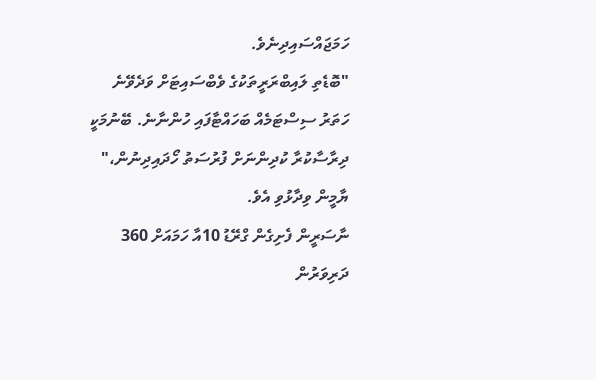ހަމަޖައްސައިދިނެވެ.
"ބޮޑެތި ލައިބްރަރީތަކުގެ ވެބްސައިޓަށް ވަދެވޭނެ ހަތަރު ސިސްޓަމެއް ބަހައްޓާފައި ހުންނާނެ. ބޭނުމަކީ ދިރާސާކުރާ ކުދިންނަށް ފުރުސަތު ހޯދައިދިނުން،" ޔާމީން ވިދާޅުވި އެވެ.
ނާސަރީން ފެށިގެން ގްރޭޑު 10އާ ހަމައަށް 360 ދަރިވަރުން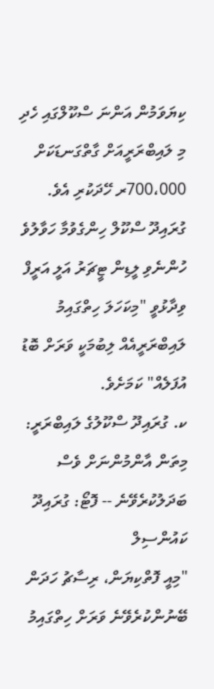ކިޔަވަމުން އަންނަ ސްކޫލްގައި ހެދި މި ލައިބްރަރީއަށް ގާތްގަނޑަކަށް 700،000ރ ހޭދަކުރި އެވެ.
ގުރައިދޫ ސްކޫލް ހިންގެވުމާ ހަވާލުވެ ހުންނެވި ލީޑިން ޓީޗަރު އަލީ އަރީފް ވިދާޅުވީ "މިކަހަލަ ހިތްގައިމު ލައިބްރަރީއެއް ލިބުމަކީ ވަރަށް ބޮޑު އުފަލެއް" ކަމަށެވެ.
ކ. ގުރައިދޫ ސްކޫލުގެ ލައިބްރަރީ: މިތަން އާންމުންނަށް ވެސް ބަދަލުކުރެވޭނެ -- ފޮޓޯ: ގުރައިދޫ ކައުންސިލް
"މިއީ ފޮތްކިޔަން، ރިސާޗު ހަދަން ބޭނުންކުރެވޭނެ ވަރަށް ހިތްގައިމު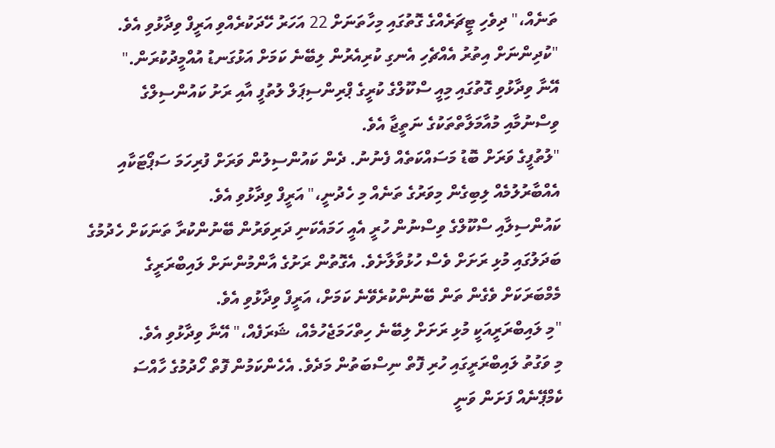ތަނެއް،" ދިވެހި ޓީޗަރެއްގެ ގޮތުގައި މިހާތަނަށް 22 އަހަރު ހޭދަކުރެއްވި އަރީފް ވިދާޅުވި އެވެ.
"ކުދިންނަށް އިތުރު އެއްޗެހި އެނގި ކުރިއެރުން ލިބޭނެ ކަމަށް އަޅުގަނޑު އުއްމީދުކުރަން."
އޭނާ ވިދާޅުވި ގޮތުގައި މިއީ ސްކޫލްގެ ކުރީގެ ޕްރިންސިޕަލް ލުތުފީ އާއި ރަށު ކައުންސިލްގެ ވިސްނުމާއި މުއާމަލާތްތަކުގެ ނަތީޖާ އެވެ.
"ލުތުފީގެ ވަރަށް ބޮޑު މަސައްކަތެއް ފެނުނު. ދެން ކައުންސިލުން ވަރަށް ފުރިހަމަ ސަޕޯޓަކާއި އެއްބާރުލުމެއް ލިބިގެން މިވަރުގެ ތަނެއް މި ހެދުނީ،" އަރީފް ވިދާޅުވި އެވެ.
ކައުންސިލާއި ސްކޫލްގެ ވިސްނުން ހުރީ އެއީ ހަމައެކަނި ދަރިވަރުން ބޭނުންކުރާ ތަނަކަށް ހެދުމުގެ ބަދަލުގައި މުޅި ރަށަށް ވެސް ހުޅުވާލާށެވެ. އެގޮތުން ރަށުގެ އާންމުންނަށް ލައިބްރަރީގެ މެމްބަރަކަށް ވެގެން ތަން ބޭނުންކުރެވޭނެ ކަމަށް، އަރީފް ވިދާޅުވި އެވެ.
"މި ލައިބްރަރީއަކީ މުޅި ރަށަށް ލިބޭނެ ހިތްހަމަޖެހުމެއް، ޝަރަފެއް،" އޭނާ ވިދާޅުވި އެވެ.
މި ވަގުތު ލައިބްރަރީގައި ހުރި ފޮތް ނިސްބަތުން މަދެވެ. އެހެންކަމުން ފޮތް ހޯދުމުގެ ހާއްސަ ކެމްޕޭނެއް ފަށަން ވަނީ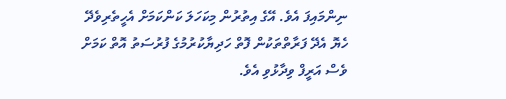ނިންމައިފަ އެވެ. އޭގެ އިތުރުން މިކަހަލަ ކަންކަމަށް އެހީތެރިވެދޭ ހެޔޮ އެދޭ ފަރާތްތަކުން ފޮތް ހަދިޔާކުރުމުގެ ފުރުސަތު އޮތް ކަމަށް ވެސް އަރީފް ވިދާޅުވި އެވެ.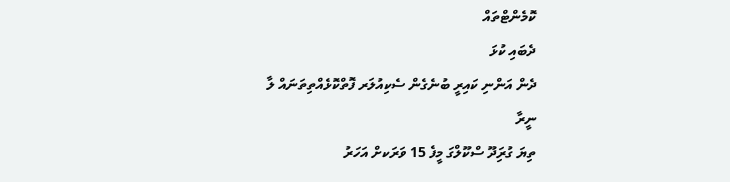ކޮމެންޓްތައް
ދެބައި ކުޅަ
ދެން އަންނި ކައިރީ ބުނެގެން ސެކިއުލަރ ފޮތްކޮޅެއްތިތަނައް ލާ
ނީރާ
ތިޔަ ގުރަިދޫ ސްކޫލްގަ މީފެ 15 ވަރަކށް އަހަރު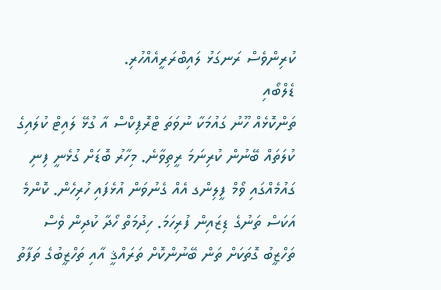ކުރިންވެސް ރަނގަޅު ލައިބްރަރީއެއްހުރި.
ޑެލްބޯއި
ތަންކޮޅެއް ހޫނު ގައުމަކާ ނުވަތަ ޓްރޮޕިކްސް އާ ގުޅޭ ލައިޓް ކުލައިގެ ކުލަތައް ބޭނުން ކުރިނަމަ ރީތިވާނެ. މިހާރު ބޮޑަށް ގުޅެނީ ފިނި ގައުމެއްގައި ވޯމް ފީލިންގ އެއް ގެނުވަން އުޅެފައި ހުރިހެން. ކޮންމެ އަކަސް ތަނުގެ ޑިޒައިން ފުރިހަމަ. ހިދުމަތް ހޯދާ ކުދިން ވެސް ތަހްޒީބު ގޮތަކަށް ތަން ބޭނުންކޮށް ތަރައްޤީ އާއި ތަހްޒީބުގެ ތަފާތު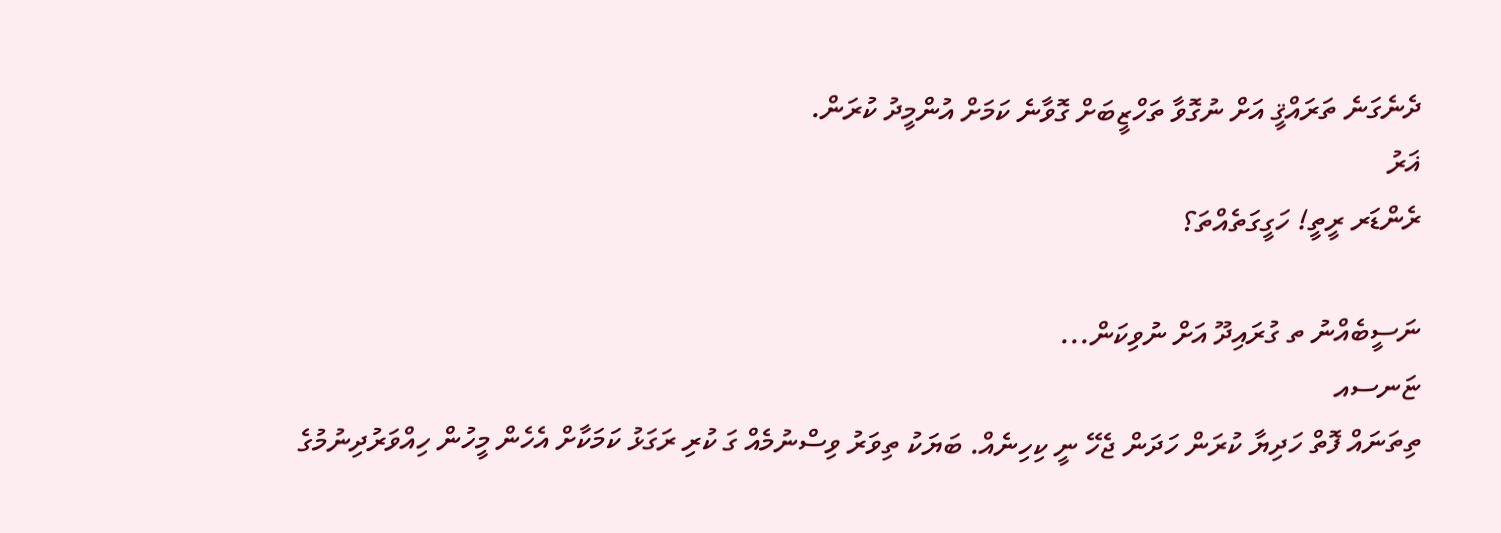ދެނެގަނެ ތަރައްޤީ އަށް ނުގޮވާ ތަހްޒީބަށް ގޮވާނެ ކަމަށް އުންމީދު ކުރަން.
ޣަރު
ރެންޑަރ ރީތީ! ހަގީގަތެއްތަ؟

ނަސީބެއްނު ތ ގުރައިދޫ އަށް ނުވިކަން...
ޏަނސއ
ތިތަނައް ފޮތް ހަދިޔާ ކުރަން ހަދަން ޖެހޭ ނީ ކިހިނެއް. ބަޔަކު ތިވަރު ވިސްނުމެއް ގަ ކުރި ރަގަޅު ކަމަކާށް އެހެން މީހުން ހިއްވަރުދިނުމުގެ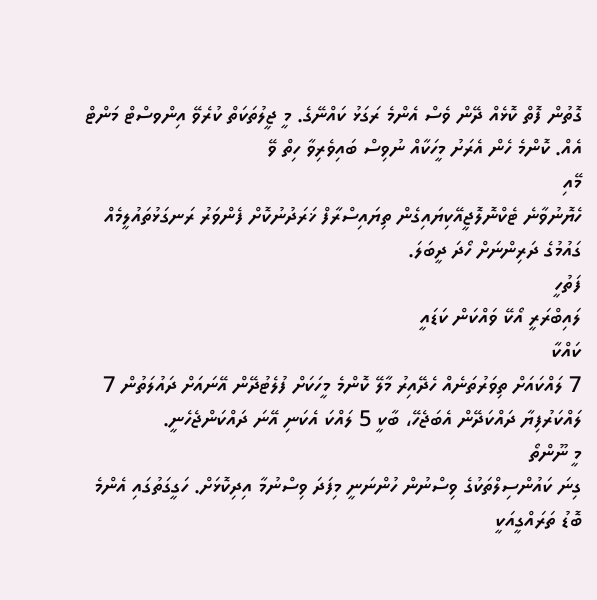ގޮތުން ފޮތް ކޮޅެއް ދޭން ވެސް އެންމެ ރަގަޅު ކައްނޭގެ. މީ ޖީލުތަކަތް ކުރެވޭ އިންވސްޓް މަންޓް އެއް. ކޮންމެ ހެން އެރަށު މީހަކާއް ނުވިސް ބައިވެރިވާ ހިތް ވޭ
މޭއި
ހެޔޮނުވާނެ ޓެކްނޮލޮޖީއޭކިޔައިގެން ތިޔައިސްރާފް ޚަރަދުނުކޮށް ފެންވަރު ރަނގަޅުތައުލީމެއް ގައުމުގެ ދަރިންނަށް ހޯދަ ދީބަލަ.
ފަތުހީ
ލައިބްރަރީ އޯކޭ ވައްކަން ކަޑައީ
ކައްކާ
7 ލައްކައަށް ތިވަރުތަނެއް ހެދޭއިރު މާލޭ ކޮންމެ މީހަކަށް ފުލެޓުދޭން އޭނައަށް ދައުލަތުން 7 ލައްކަރުފިޔާ ދައްކަދޭން އެބަޖެހޭ، ބާކީ 5 ލައްކަ އެކަނި އޭނަ ދައްކަންޖެހެނީ.
މީ ނޫންތޯ
ގިނަ ކައުންސިލްތަކުގެ ވިސްނުން ހުންނަނީ މިފަދަ ވިސްނުމާ އިދިކޮޅަށް. ހަގީގަތުގައި އެންމެ ބޮޑު ތަރައްގީއަކީ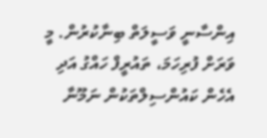އިންސާނީ ވަސީލަތް ބިނާކުރުން. މީ ވަރަށް ފުރިހަމަ، ތައުރީފް ހައްގު އަދި އެހެން ކައުންސިލްތަކުން ނަމޫނާ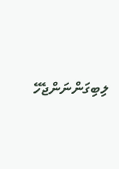ލިބިގަންނަންޖެހޭ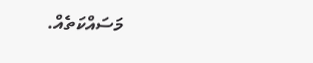މަސައްކަތެއް.